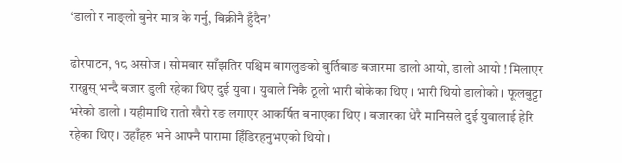‘डालो र नाङ्लो बुनेर मात्र के गर्नु, बिक्रीनै हुँदैन’

ढोरपाटन, १८ असोज । सोमबार साँझतिर पश्चिम बागलुङको बुर्तिबाङ बजारमा डालो आयो, डालो आयो ! मिलाएर राख्नुस् भन्दै बजार डुली रहेका थिए दुई युवा । युवाले निकै ठूलो भारी बोकेका थिए । भारी थियो डालोको । फूलबुट्टा भरेको डालो । यहीमाथि रातो खैरो रङ लगाएर आकर्षित बनाएका थिए । बजारका धेरै मानिसले दुई युवालाई हेरि रहेका थिए । उहाँहरु भने आफ्नै पारामा हिँडिरहनुभएको थियो ।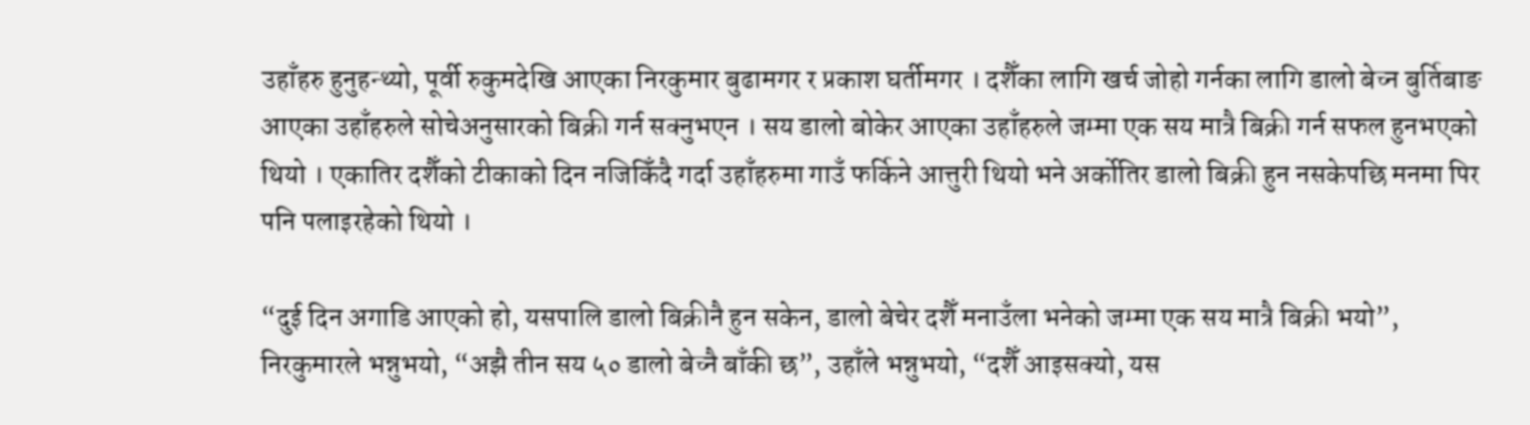उहाँहरु हुनुहन्थ्यो, पूर्वी रुकुमदेखि आएका निरकुमार बुढामगर र प्रकाश घर्तीमगर । दशैँका लागि खर्च जोहो गर्नका लागि डालो बेच्न बुर्तिबाङ आएका उहाँहरुले सोचेअनुसारको बिक्री गर्न सक्नुभएन । सय डालो बोकेर आएका उहाँहरुले जम्मा एक सय मात्रै बिक्री गर्न सफल हुनभएको थियो । एकातिर दशैँको टीकाको दिन नजिकिँदै गर्दा उहाँहरुमा गाउँ फर्किने आत्तुरी थियो भने अर्कोतिर डालो बिक्री हुन नसकेपछि मनमा पिर पनि पलाइरहेको थियो ।

“दुई दिन अगाडि आएको हो, यसपालि डालो बिक्रीनै हुन सकेन, डालो बेचेर दशैँ मनाउँला भनेको जम्मा एक सय मात्रै बिक्री भयो”, निरकुमारले भन्नुभयो, “अझै तीन सय ५० डालो बेच्नै बाँकी छ”, उहाँले भन्नुभयो, “दशैँ आइसक्यो, यस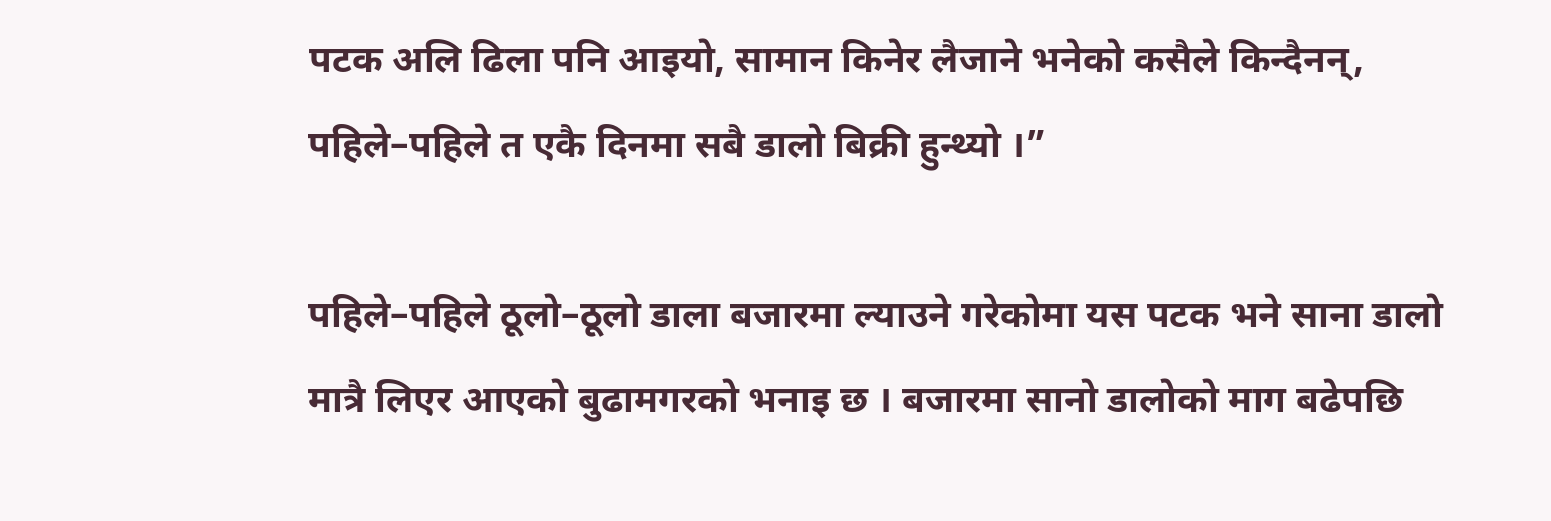पटक अलि ढिला पनि आइयो, सामान किनेर लैजाने भनेको कसैले किन्दैनन्, पहिले–पहिले त एकै दिनमा सबै डालो बिक्री हुन्थ्यो ।”

पहिले–पहिले ठूलो–ठूलो डाला बजारमा ल्याउने गरेकोमा यस पटक भने साना डालो मात्रै लिएर आएको बुढामगरको भनाइ छ । बजारमा सानो डालोको माग बढेपछि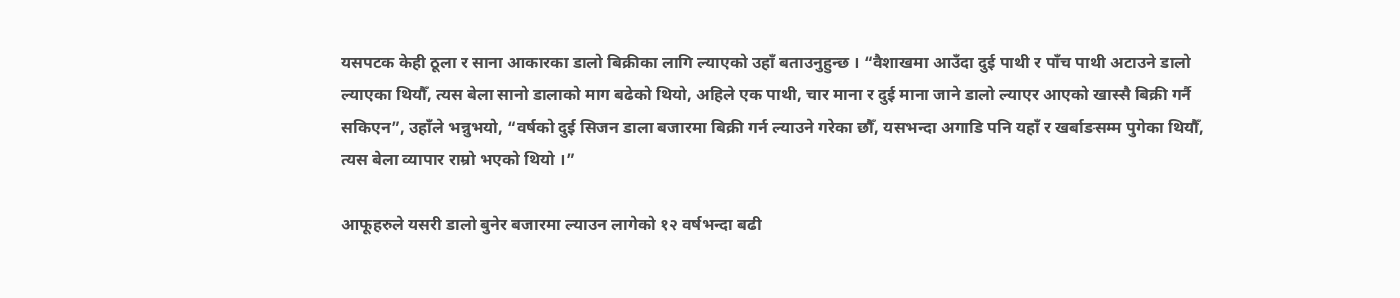यसपटक केही ठूला र साना आकारका डालो बिक्रीका लागि ल्याएको उहाँ बताउनुहुन्छ । “वैशाखमा आउँदा दुई पाथी र पाँच पाथी अटाउने डालो ल्याएका थियौँ, त्यस बेला सानो डालाको माग बढेको थियो, अहिले एक पाथी, चार माना र दुई माना जाने डालो ल्याएर आएको खास्सै बिक्री गर्नै सकिएन”, उहाँले भन्नुभयो, “वर्षको दुई सिजन डाला बजारमा बिक्री गर्न ल्याउने गरेका छौँ, यसभन्दा अगाडि पनि यहाँ र खर्बाङसम्म पुगेका थियौँ, त्यस बेला व्यापार राम्रो भएको थियो ।”

आफूहरुले यसरी डालो बुनेर बजारमा ल्याउन लागेको १२ वर्षभन्दा बढी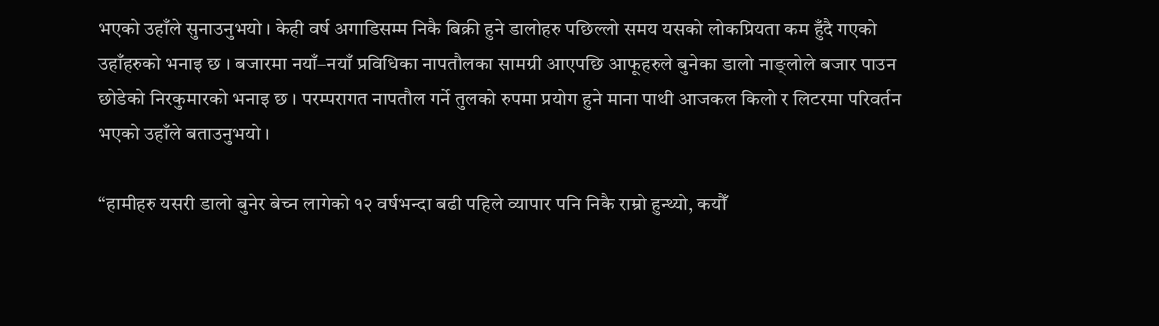भएको उहाँले सुनाउनुभयो । केही वर्ष अगाडिसम्म निकै बिक्री हुने डालोहरु पछिल्लो समय यसको लोकप्रियता कम हुँदै गएको उहाँहरुको भनाइ छ । बजारमा नयाँ–नयाँ प्रविधिका नापतौलका सामग्री आएपछि आफूहरुले बुनेका डालो नाङ्लोले बजार पाउन छोडेको निरकुमारको भनाइ छ । परम्परागत नापतौल गर्ने तुलको रुपमा प्रयोग हुने माना पाथी आजकल किलो र लिटरमा परिवर्तन भएको उहाँले बताउनुभयो ।

“हामीहरु यसरी डालो बुनेर बेच्न लागेको १२ वर्षभन्दा बढी पहिले व्यापार पनि निकै राम्रो हुन्थ्यो, कयौँ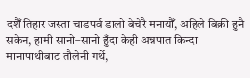दशैँ तिहार जस्ता चाडपर्व डालो बेचेरै मनायौँ, अहिले बिक्री हुनै सकेन, हामी सानो–सानो हुँदा केही अन्नपात किन्दा मानापाथीबाट तौलेनी गर्थे,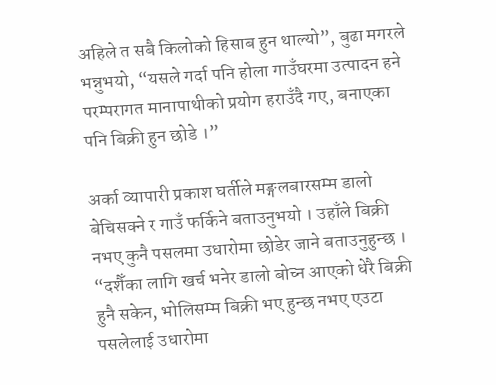अहिले त सबै किलोको हिसाब हुन थाल्यो”, बुढा मगरले भन्नुभयो, “यसले गर्दा पनि होला गाउँघरमा उत्पादन हने परम्परागत मानापाथीको प्रयोग हराउँदै गए, बनाएका पनि बिक्री हुन छोडे ।”

अर्का व्यापारी प्रकाश घर्तीले मङ्गलबारसम्म डालो बेचिसक्ने र गाउँ फर्किने बताउनुभयो । उहाँले बिक्री नभए कुनै पसलमा उधारोमा छोडेर जाने बताउनुहुन्छ । “दशैँका लागि खर्च भनेर डालो बोच्न आएको धेरै बिक्री हुनै सकेन, भोलिसम्म बिक्री भए हुन्छ नभए एउटा पसलेलाई उधारोमा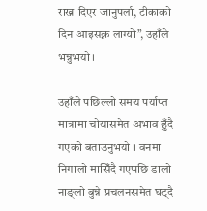राख्न दिएर जानुपर्ला, टीकाको दिन आइसक्न लाग्यो”, उहाँले भन्नुभयो ।

उहाँले पछिल्लो समय पर्याप्त मात्रामा चोयासमेत अभाव हुँदै गएको बताउनुभयो । वनमा निगालो मासिँदै गएपछि डालो नाङ्लो बुन्ने प्रचलनसमेत घट्दै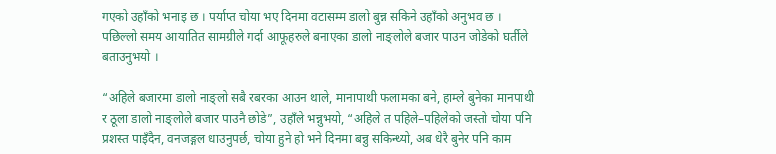गएको उहाँको भनाइ छ । पर्याप्त चोया भए दिनमा वटासम्म डालो बुन्न सकिने उहाँको अनुभव छ । पछिल्लो समय आयातित सामग्रीले गर्दा आफूहरुले बनाएका डालो नाङ्लोले बजार पाउन जोडेको घर्तीले बताउनुभयो ।

“अहिले बजारमा डालो नाङ्लो सबै रबरका आउन थाले, मानापाथी फलामका बने, हाम्ले बुनेका मानपाथी र ठूला डालो नाङ्लोले बजार पाउनै छोडे”, उहाँले भन्नुभयो, “अहिले त पहिले–पहिलेको जस्तो चोया पनि प्रशस्त पाइँदैन, वनजङ्गल धाउनुपर्छ, चोया हुने हो भने दिनमा बन्नु सकिन्थ्यो, अब धेरै बुनेर पनि काम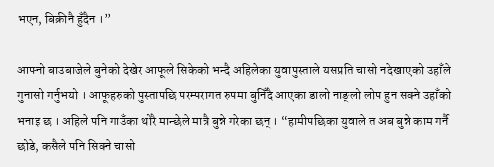भएन, बिक्रीनै हुँदैन ।”

आफ्नो बाउबाजेले बुनेको देखेर आफूले सिकेको भन्दै अहिलेका युवापुस्ताले यसप्रति चासो नदेखाएको उहाँले गुनासो गर्नुभयो । आफूहरुको पुस्तापछि परम्परागत रुपमा बुनिँदै आएका डालो नाङ्लो लोप हुन सक्ने उहाँको भनाइ छ । अहिले पनि गाउँका थोरै मान्छेले मात्रै बुन्ने गरेका छन् । “हामीपछिका युवाले त अब बुन्ने काम गर्नै छोडे, कसैले पनि सिक्ने चासो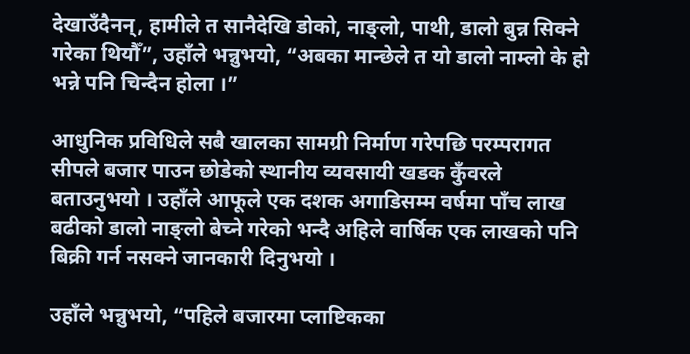देखाउँदैनन्, हामीले त सानैदेखि डोको, नाङ्लो, पाथी, डालो बुन्न सिक्ने गरेका थियौँ”, उहाँले भन्नुभयो, “अबका मान्छेले त यो डालो नाम्लो के हो भन्ने पनि चिन्दैन होला ।”

आधुनिक प्रविधिले सबै खालका सामग्री निर्माण गरेपछि परम्परागत सीपले बजार पाउन छोडेको स्थानीय व्यवसायी खडक कुँवरले बताउनुभयो । उहाँले आफूले एक दशक अगाडिसम्म वर्षमा पाँच लाख बढीको डालो नाङ्लो बेच्ने गरेको भन्दै अहिले वार्षिक एक लाखको पनि बिक्री गर्न नसक्ने जानकारी दिनुभयो ।

उहाँले भन्नुभयो, “पहिले बजारमा प्लाष्टिकका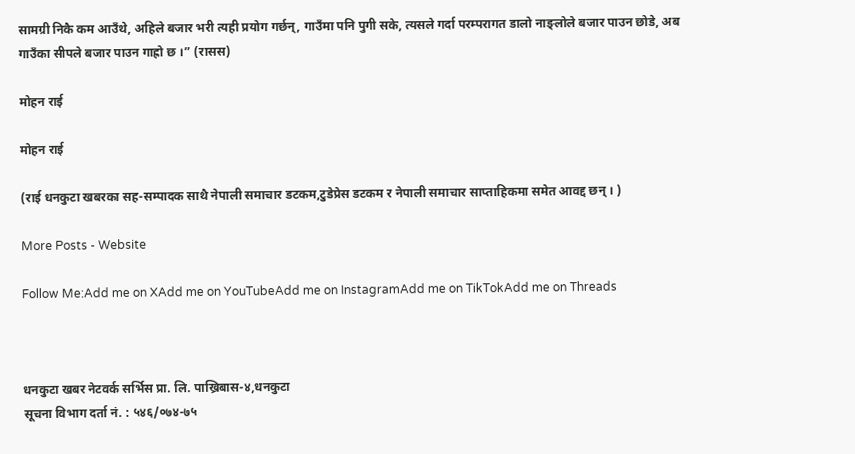सामग्री निकै कम आउँथे, अहिले बजार भरी त्यही प्रयोग गर्छन्, गाउँमा पनि पुगी सके, त्यसले गर्दा परम्परागत डालो नाङ्लोले बजार पाउन छोडे, अब गाउँका सीपले बजार पाउन गाह्रो छ ।” (रासस)

मोहन राई

मोहन राई

(राई धनकुटा खबरका सह-सम्पादक साथै नेपाली समाचार डटकम,टुडेप्रेस डटकम र नेपाली समाचार साप्ताहिकमा समेत आवद्द छन् । )

More Posts - Website

Follow Me:Add me on XAdd me on YouTubeAdd me on InstagramAdd me on TikTokAdd me on Threads



धनकुटा खबर नेटवर्क सर्भिस प्रा. लि. पाख्रिबास-४,धनकुटा
सूचना विभाग दर्ता नं. : ५४६/०७४-७५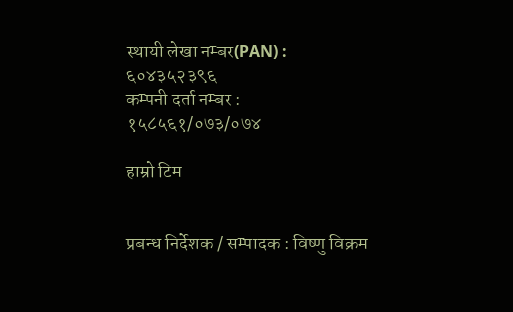स्थायी लेखा नम्बर(PAN) : ६०४३५२३९६
कम्पनी दर्ता नम्बर : १५८५६१/०७३/०७४

हाम्रो टिम


प्रबन्ध निर्देशक / सम्पादक : विष्णु विक्रम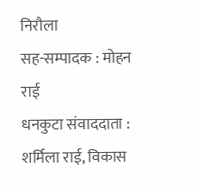निरौला
सह-सम्पादक : मोहन राई
धनकुटा संवाददाता : शर्मिला राई, विकास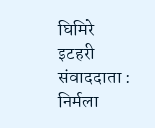घिमिरे
इटहरी संवाददाता : निर्मला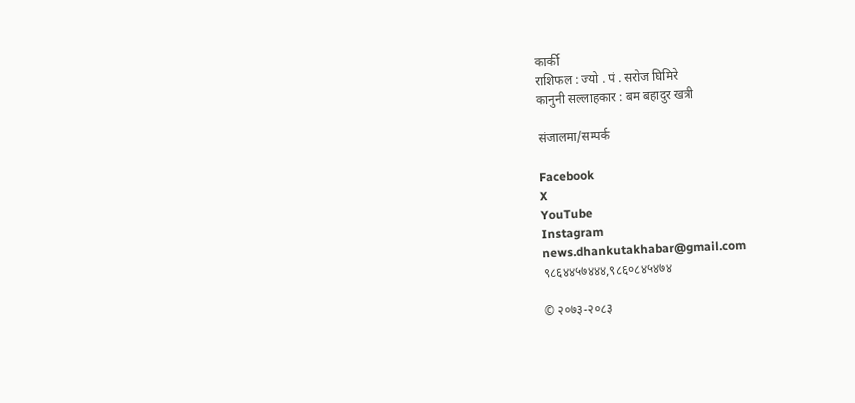कार्की
राशिफल : ज्यो . पं . सरोज घिमिरे
कानुनी सल्लाहकार : बम बहादुर खत्री

संजालमा/सम्पर्क

Facebook
X
YouTube
Instagram
news.dhankutakhabar@gmail.com
९८६४४५७४४४,९८६०८४५४७४

© २०७३-२०८३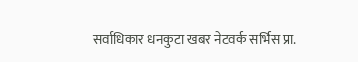सर्वाधिकार धनकुटा खबर नेटवर्क सर्भिस प्रा.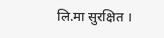लि.मा सुरक्षित ।